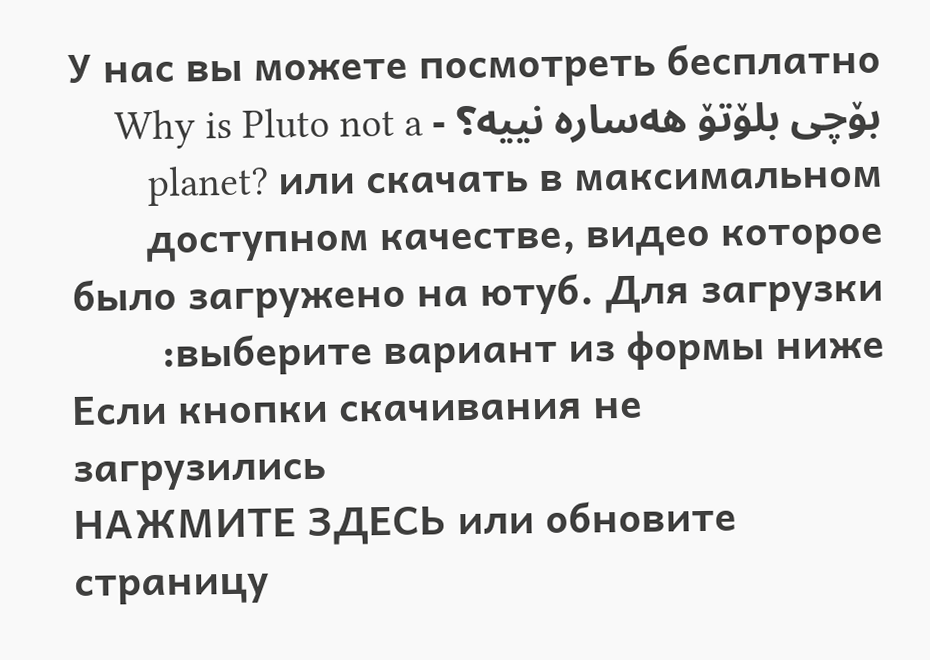У нас вы можете посмотреть бесплатно بۆچی بلۆتۆ هەسارە نییە؟ - Why is Pluto not a planet? или скачать в максимальном доступном качестве, видео которое было загружено на ютуб. Для загрузки выберите вариант из формы ниже:
Если кнопки скачивания не
загрузились
НАЖМИТЕ ЗДЕСЬ или обновите страницу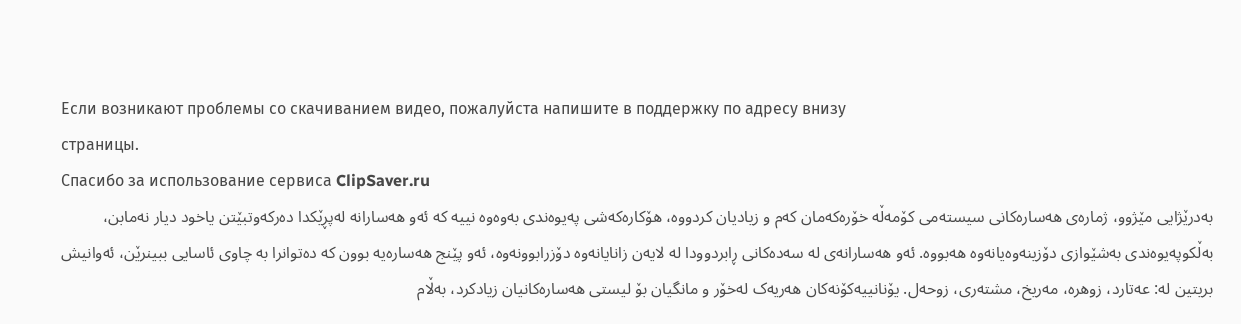Если возникают проблемы со скачиванием видео, пожалуйста напишите в поддержку по адресу внизу
страницы.
Спасибо за использование сервиса ClipSaver.ru
بەدرێژایی مێژوو، ژمارەی هەسارەکانی سیستەمی کۆمەڵە خۆرەکەمان کەم و زیادیان کردووە، هۆکارەکەشی پەیوەندی بەوەوە نییە کە ئەو هەسارانە لەپڕێکدا دەرکەوتبێتن یاخود دیار نەمابن، بەڵکوپەیوەندی بەشێوازی دۆزینەوەیانەوە هەبووە. ئەو هەسارانەی لە سەدەکانی ڕابردوودا لە لایەن زانایانەوە دۆزرابوونەوە، ئەو پێنج هەسارەیە بوون کە دەتوانرا بە چاوی ئاسایی ببینرێن، ئەوانیش بریتین لە: عەتارد، زوهرە، مەریخ، مشتەری، زوحەل. یۆنانییەکۆنەکان هەریەک لەخۆر و مانگیان بۆ لیستی هەسارەکانیان زیادکرد، بەڵام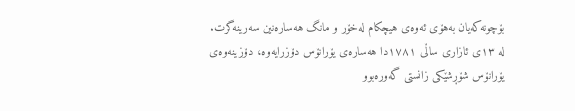بۆچونەکەیان بەهۆی ئەوەی هیچکام لەخۆر و مانگ هەسارەنین سەرینەگرت. لە ١٣ی ئازاری ساڵی ١٧٨١دا هەسارەی یۆرانۆس دۆزرایەوە، دۆزینەوەی یۆرانۆس شۆڕشێکی زانستی گەورەبوو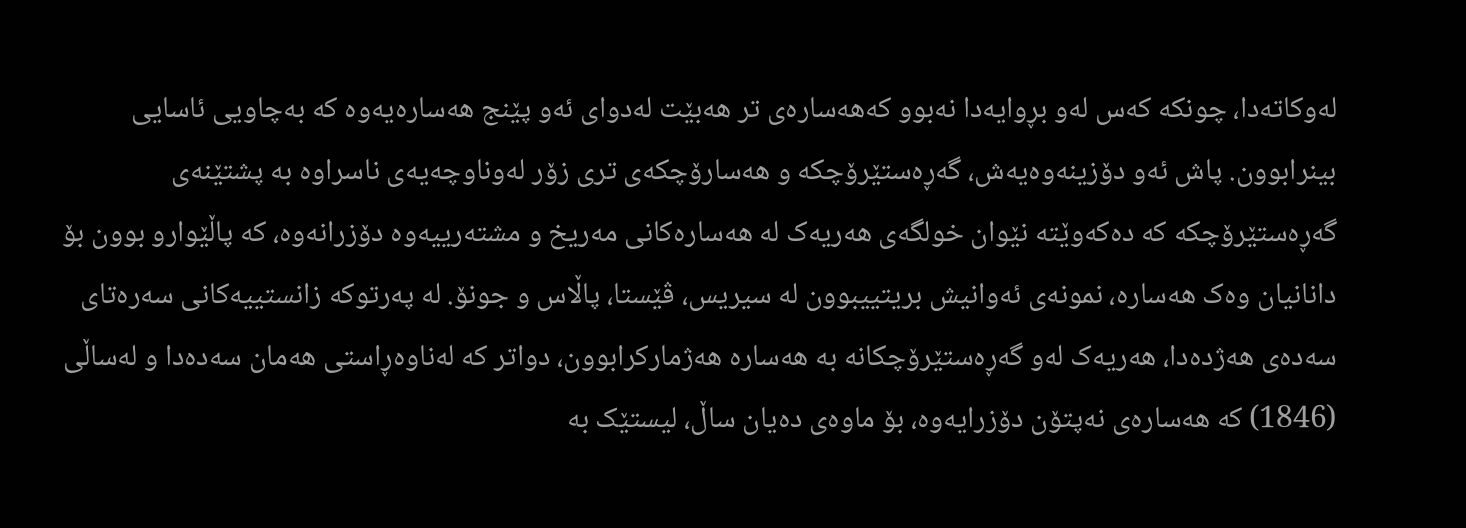لەوکاتەدا، چونکە کەس لەو بڕوایەدا نەبوو کەهەسارەی تر هەبێت لەدوای ئەو پێنج هەسارەیەوە کە بەچاویی ئاسایی بینرابوون. پاش ئەو دۆزینەوەیەش، گەڕەستێرۆچکە و هەسارۆچکەی تری زۆر لەوناوچەیەی ناسراوە بە پشتێنەی گەڕەستێرۆچکە کە دەکەوێتە نێوان خولگەی هەریەک لە هەسارەکانی مەریخ و مشتەرییەوە دۆزرانەوە، کە پاڵێوارو بوون بۆ دانانیان وەک هەسارە، نمونەی ئەوانیش بریتییبوون لە سیریس، ڤێستا، پاڵاس و جونۆ. لە پەرتوکە زانستییەکانی سەرەتای سەدەی هەژدەدا، هەریەک لەو گەڕەستێرۆچکانە بە هەسارە هەژمارکرابوون، دواتر کە لەناوەڕاستی هەمان سەدەدا و لەساڵی (1846) کە هەسارەی نەپتۆن دۆزرایەوە، بۆ ماوەی دەیان ساڵ، لیستێک بە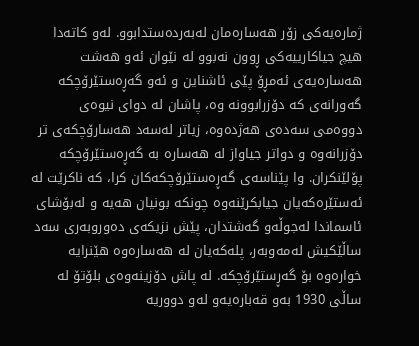ژمارەیەکی زۆر هەسارەمان لەبەردەستدابوو. لەو کاتەدا هیچ جیاکارییەکی ڕوون نەبوو لە نێوان ئەو هەشت هەسارەیەی ئەمڕۆ پێی ئاشناین و ئەو گەڕەستێرۆچکە گەورانەی کە دۆزرابوونە وە، پاشان لە دوای نیوەی دووەمی سەدەی هەژدەوە، زیاتر لەسەد هەسارۆچکەی تر دۆزرانەوە و دواتر جیاواز لە هەسارە بە گەڕەستێرۆچکە پۆلێنکران. وا پێناسەی گەڕەستێرۆچکەکان کرا، کە ناکرێت لە ئەستێرەکەیان جیابکرێنەوە چونکە بونیان هەیە و لەبۆشای ئاسماندا لەجوڵەو گەشتدان، پێش نزیکەی دەوروبەری سەد ساڵێکیش لەمەوبەر، پلەکەیان لە هەسارەوە هێنرایە خوارەوە بۆ گەڕستێرۆچکە. لە پاش دۆزینەوەی بلۆتۆ لە ساڵی 1930 بەو قەبارەیەو لەو دووریە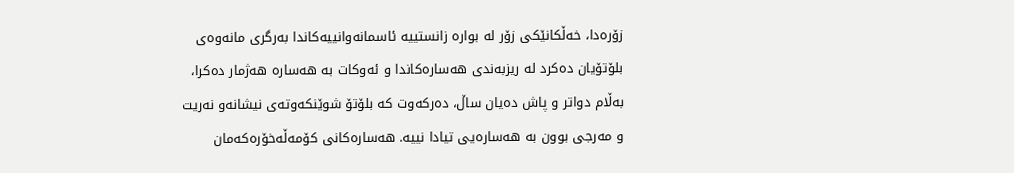زۆرەدا، خەڵکانێکی زۆر لە بوارە زانستییە ئاسمانەوانییەکاندا بەرگری مانەوەی بلۆتۆیان دەکرد لە ریزبەندی هەسارەکاندا و ئەوکات بە هەسارە هەژمار دەکرا، بەڵام دواتر و پاش دەیان ساڵ، دەرکەوت کە بلۆتۆ شوێنکەوتەی نیشانەو نەریت و مەرجی بوون بە هەسارەیی تیادا نییە. هەسارەکانی کۆمەڵەخۆرەکەمان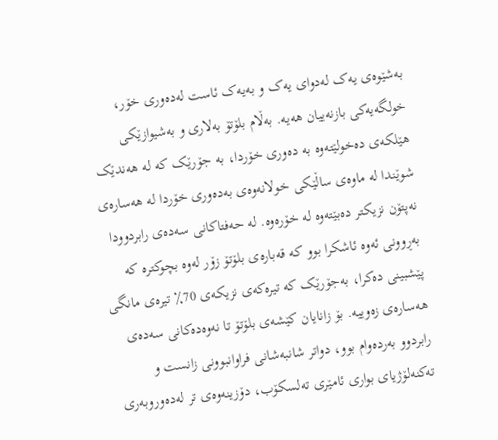بەشێوەی یەک لەدوای یەک و بەیەک ئاست لەدەوری خۆر، خولگەیەکی بازنەییان هەیە. بەڵام بلۆتۆ بەلاری و بەشیوازێکی هێلکەی دەخولێتەوە بە دەوری خۆردا، بە جۆرێک کە لە هەندێک شوێندا لە ماوەی ساڵێکی خولانەوەی بەدەوری خۆردا لە هەسارەی نەپتۆن نزیکتر دەبێتەوە لە خۆرەوە. لە حەفتاکانی سەدەی رابردوودا بەڕوونی ئەوە ئاشکرا بوو کە قەبارەی بلۆتۆ زۆر لەوە بچوکترە کە پێشبینی دەکرا، بەجۆرێک کە تیرەکەی نزیکەی 70٪ تیرەی مانگی هەسارەی زەوییە. بۆ زانایان کێشەی بلۆتۆ تا نەوەدەکانی سەدەی رابردوو بەردەوام بوو، دواتر شانبەشانی فراوانبوونی زانست و تەکنەلۆژیای بواری ئامێری تەلسکۆب، دۆزینەوەی تر لەدەوروبەری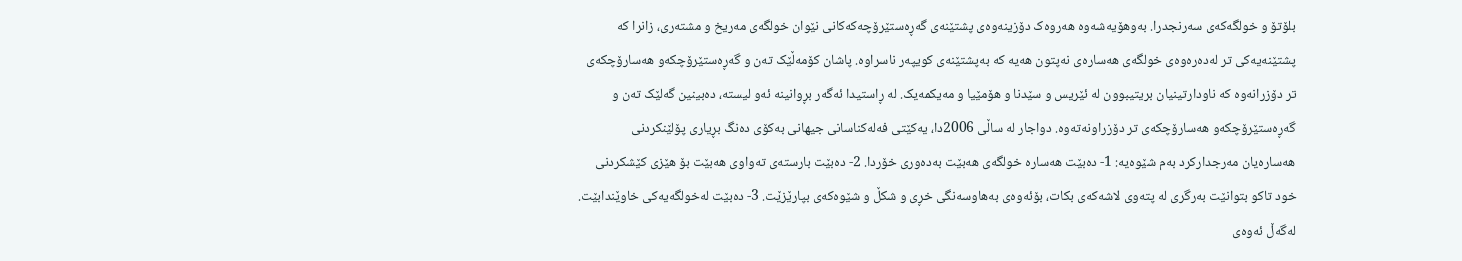بلۆتۆ و خولگەکەی سەرنجدرا. بەوهۆیەشەوە هەروەک دۆزینەوەی پشتێنەی گەڕەستێرۆچەکەکانی نێوان خولگەی مەریخ و مشتەری، زانرا کە پشتێنەیەکی تر لەدەرەوەی خولگەی هەسارەی نەپتون هەیە کە بەپشتێنەی کویپەر ناسراوە. پاشان کۆمەڵێک تەن و گەڕەستێرۆچکەو هەسارۆچکەی تر دۆزرانەوە کە ناودارتینیان بریتیبوون لە ئێریس و سێدنا و هۆمێیا و مەیکمەیک. لە ڕاستیدا ئەگەر بڕوانینە ئەو لیستە، دەبینین گەلێک تەن و گەڕەستێرۆچکەو هەسارۆچکەی تر دۆزراونەتەوە. دواجار لە ساڵی 2006دا، یەکێتی فەلەکناسانی جیهانی بەکۆی دەنگ بڕیاری پۆلێنکردنی هەسارەیان مەرجدارکرد بەم شێوەیە: 1- دەبێت هەسارە خولگەی هەبێت بەدەوری خۆردا. 2- دەبێت بارستەی تەواوی هەبێت بۆ هێزی کێشکردنی خود تاکو بتوانێت بەرگری لە پتەوی لاشەکەی بکات، بۆئەوەی بەهاوسەنگی خڕی و شکڵ و شێوەکەی بپارێزێت. 3- دەبێت لەخولگەیەکی خاوێندابێت. لەگەڵ ئەوەی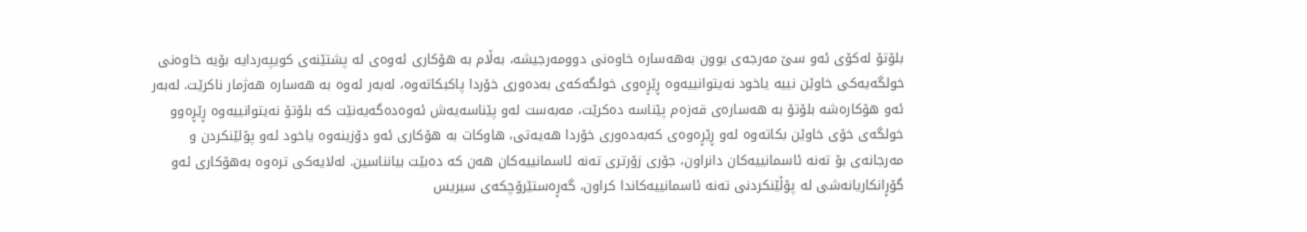بلۆتۆ لەکۆی ئەو سێ مەرجەی بوون بەهەسارە خاوەنی دوومەرجیشە، بەڵام بە هۆکاری ئەوەی لە پشتێنەی کویپەردایە بۆیە خاوەنی خولگەیەکی خاوێن نییە یاخود نەیتوانییەوە ڕێڕەوی خولگەکەی بەدەوری خۆردا پاکبکاتەوە، لەبەر ئەوە بە هەسارە هەژمار ناکرێت. لەبەر ئەو هۆکارەشە بلۆتۆ بە هەسارەی قەزەم پێناسە دەکرێت، مەبەست لەو پێناسەیەش ئەوەدەگەیەنێت کە بلۆتۆ نەیتوانییەوە ڕێڕەوو خولگەی خۆی خاوێن بکاتەوە لەو ڕێڕەوەی کەبەدەوری خۆردا هەیەتی، هاوکات بە هۆکاری ئەو دۆزینەوە یاخود ئەو پۆلێنکردن و مەرجانەی بۆ تەنە ئاسمانییەکان دانراون، جۆری زۆرتری تەنە ئاسمانییەکان هەن کە دەبێت بیانناسین. لەلایەکی ترەوە بەهۆکاری ئەو گۆڕانکاریانەشی لە پۆڵێنکردنی تەنە ئاسمانییەکاندا کراون، گەڕەستێرۆچکەی سیریس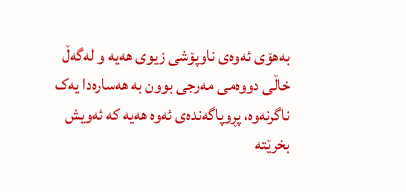بەهۆی ئەوەی ناوپۆشی زیوی هەیە و لەگەڵ خاڵی دووەمی مەرجی بوون بە هەسارەدا یەک ناگرنەوە، پڕوپاگەندەی ئەوە هەیە کە ئەویش بخرێتە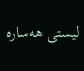لیستی هەسارە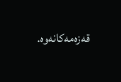قەزەمەکانەوە.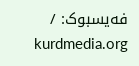فەیسبوک: / kurdmedia.org